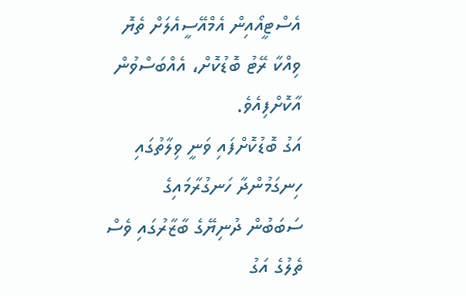އެސްޓީއޯއިން އެމްއޭސީއެލަށް ތެޔޮ ވިއްކާ ރޭޓު ބޮޑުކޮށް، އެއްބަސްވުން އާކޮށްފިއެވެ.
އަގު ބޮޑުކޮށްފައި ވަނީ ވިލާތުގައި ހިނގަމުންދާ ހަނގުރާމައިގެ ސަބަބުން ދުނިޔޭގެ ބާޒާރުގައި ވެސް ތެލުގެ އަގު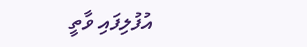އުފުލިފައި ވާތީ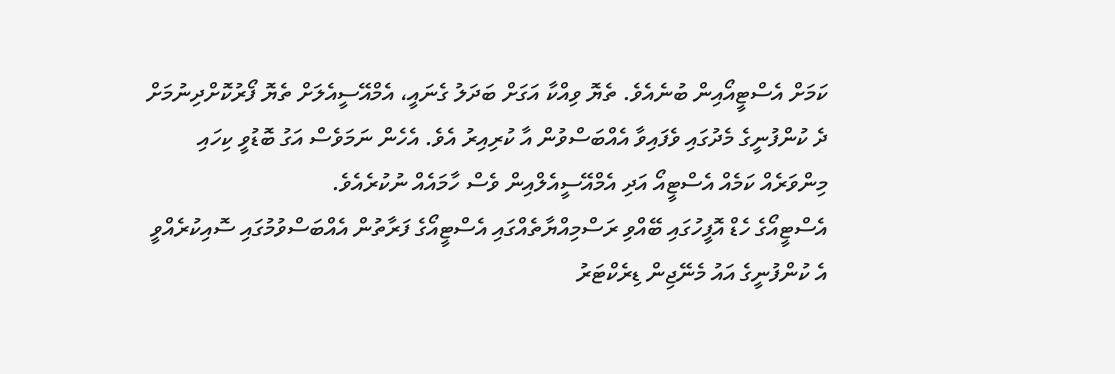ކަމަށް އެސްޓީއޯއިން ބުނެއެވެ. ތެޔޮ ވިއްކާ އަގަށް ބަދަލު ގެނައީ، އެމްއޭސީއެލަށް ތެޔޮ ފޯރުކޮށްދިނުމަށް ދެ ކުންފުނީގެ މެދުގައި ވެފައިވާ އެއްބަސްވުން އާ ކުރިއިރު އެވެ. އެހެން ނަމަވެސް އަގު ބޮޑުވީ ކިހައި މިންވަރެއް ކަމެއް އެސްޓީއޯ އަދި އެމްއޭސީއެލްއިން ވެސް ހާމައެއް ނުކުރެއެވެ.
އެސްޓީއޯގެ ހެޑް އޮފީހުގައި ބޭއްވި ރަސްމިއްޔާތެއްގައި އެސްޓީއޯގެ ފަރާތުން އެއްބަސްވުމުގައި ސޮއިކުރެއްވީ އެ ކުންފުނީގެ އައު މެނޭޖިން ޑިރެކްޓަރު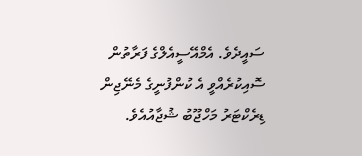ސައީދެވެ. އެމްއޭސީއެލްގެ ފަރާތުން ސޮއިކުރެއްވީ އެ ކުންފުނީގެ މެނޭޖިން ޑިރެކްޓަރު މަހްޖޫބު ޝުޖާއުއެވެ.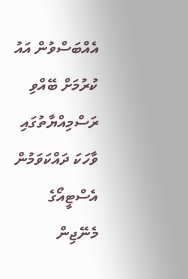އެއްބަސްވުން އައު ކުރުމަށް ބޭއްވި ރަސްމިއްޔާތުގައި ވާހަކަ ދައްކަވަމުން އެސްޓީއޯގެ މެނޭޖިން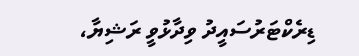ޑިރެކްޓަރުސައީދު ވިދާޅުވީ ރަޝިޔާ،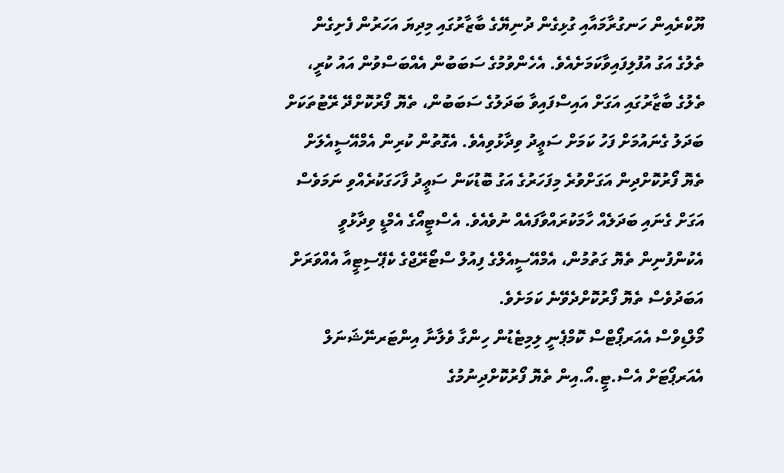ޔޫކްރެއިން ހަނގުރާމައާއި ގުޅިގެން ދުނިޔޭގެ ބާޒާރުގައި މިދިޔަ އަހަރުން ފެށިގެން ތެލުގެ އަގު އުފުލިފައިވާކަމަށެއެވެ. އެހެންވުމުގެ ސަބަބުން އެއްބަސްވުން އައު ކުރީ، ތެލުގެ ބާޒާރުގައި އަގަށް އައިސްފައިވާ ބަދަލުގެ ސަބަބުން، ތެޔޮ ފޯރުކޮށްދޭ ރޭޓުތަކަށް ބަދަލު ގެނައުމަށް ފަހު ކަމަށް ސަޢީދު ވިދާޅުވިއެވެ. އެގޮތުން ކުރިން އެމްއޭސީއެލަށް ތެޔޮ ފޯރުކޮށްދިން އަގަށްވުރެ މިފަހަރުގެ އަގު ބޮޑުކަން ސަޢީދު ފާހަގަކުރެއްވި ނަމަވެސް އަގަށް ގެނައި ބަދަލެއް ހާމަކުރައްވާފައެއް ނުވެއެވެ. އެސްޓީއޯގެ އެމްޑީ ވިދާޅުވީ އެކުންފުނިން ތެޔޮ ގަތުމުން، އެމްއޭސީއެލްގެ ފިއުލް ސްޓޯރޭޖްގެ ކެޕޭސިޓީއާ އެއްވަރަށް އަބަދުވެސް ތެޔޮ ފޯރުކޮށްދެވޭނެ ކަމަށެވެ.
މޯލްޑިވްސް އެއަރޕޯޓްސް ކޮމްޕެނީ ލިމިޓެޑުން ހިންގާ ވެލާނާ އިންޓަރނޭޝަނަލް އެއަރޕޯޓަށް އެސް.ޓީ.އޯ.އިން ތެޔޮ ފޯރުކޮށްދިނުމުގެ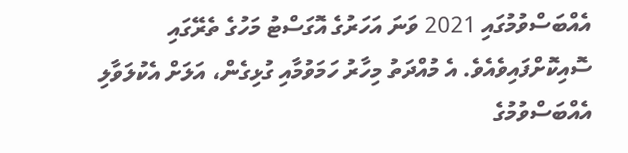އެއްބަސްވުމުގައި 2021 ވަނަ އަހަރުގެ އޮގަސްޓު މަހުގެ ތެރޭގައި ސޮއިކޮށްފައިވެއެވެ. އެ މުއްދަތު މިހާރު ހަމަވުމާއި ގުޅިގެން، އަލަށް އެކުލަވާލި އެއްބަސްވުމުގެ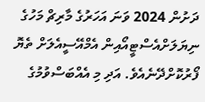ދަށުން 2024 ވަނަ އަހަރުގެ މާރިޗް މަހުގެ ނިޔަލަށްއެސްޓީއޯއިން އެމްއޭސީއެލަށް ތެޔޮ ފޯރުކޮށްދޭނެއެވެ. އަދި މި އެއްބަސްވުމުގެ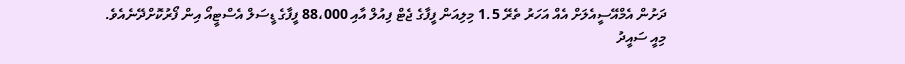ދަށުން އެމްއޭސީއެލަށް އެއް އަހަރު ތެރޭ 1.5 މިލިއަން ފީފާގެ ޖެޓް ފިއުލް އާއި 88،000 ފީފާގެ ޑީސަލް އެސްޓީއޯ އިން ފޯރުކޮށްދޭނެއެވެ.
މިއީ ސައީދު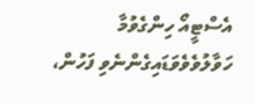އެސްޓީއޯ ހިންގެވުމާ ހަވާލުވެވެވަޑައިގެންނެވި ފަހުން،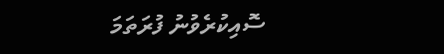ސޮއިކުރެވުނު ފުރަތަމަ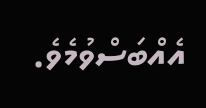އެއްބަސްވުމެވެ.